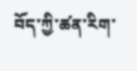བོད་ཀྱི་ཚན་རིག་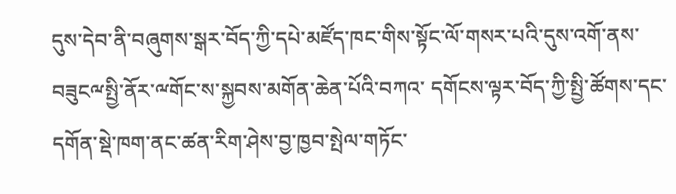དུས་དེབ་ནི་བཞུགས་སྒར་བོད་ཀྱི་དཔེ་མཛོད་ཁང་གིས་སྟོང་ལོ་གསར་པའི་དུས་འགོ་ནས་བཟུངྋསྤྱི་ནོར་ྋགོང་ས་སྐྱབས་མགོན་ཆེན་པོའི་བཀའ་ དགོངས་ལྟར་བོད་ཀྱི་སྤྱི་ཚོགས་དང་དགོན་སྡེ་ཁག་ནང་ཚན་རིག་ཤེས་བྱ་ཁྱབ་སྤེལ་གཏོང་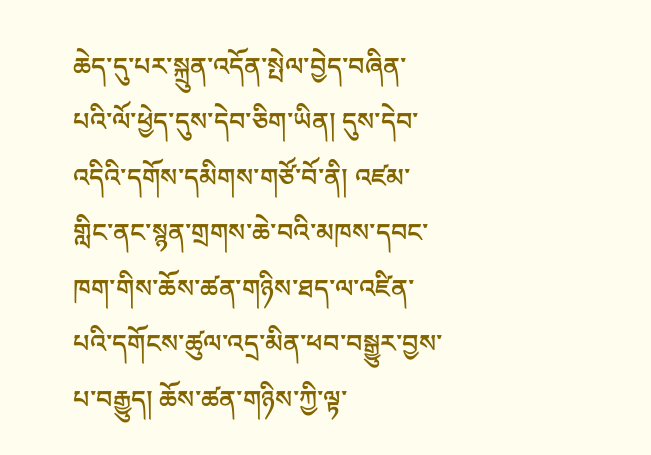ཆེད་དུ་པར་སྐྲུན་འདོན་སྤེལ་བྱེད་བཞིན་པའི་ལོ་ཕྱེད་དུས་དེབ་ཅིག་ཡིན། དུས་དེབ་འདིའི་དགོས་དམིགས་གཙོ་བོ་ནི། འཛམ་གླིང་ནང་སྙན་གྲགས་ཆེ་བའི་མཁས་དབང་ཁག་གིས་ཆོས་ཚན་གཉིས་ཐད་ལ་འཛིན་པའི་དགོངས་ཚུལ་འདྲ་མིན་ཕབ་བསྒྱུར་བྱས་པ་བརྒྱུད། ཆོས་ཚན་གཉིས་ཀྱི་ལྟ་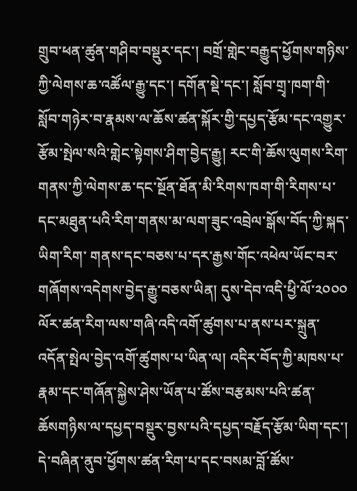གྲུབ་ཕན་ཚུན་གཤིབ་བསྡུར་དང་། བགྲོ་གླེང་བརྒྱུད་ཕྱོགས་གཉིས་ཀྱི་ལེགས་ཆ་འཚོལ་རྒྱུ་དང་། དགོན་སྡེ་དང་། སློབ་གྲྭ་ཁག་གི་སློབ་གཉེར་བ་རྣམས་ལ་ཆོས་ཚན་སྐོར་གྱི་དཔྱད་རྩོམ་དང་འགྱུར་རྩོམ་སྤེལ་སའི་གླེང་སྟེགས་ཤིག་བྱེད་རྒྱུ། རང་གི་ཆོས་ལུགས་རིག་གནས་ཀྱི་ལེགས་ཆ་དང་སྔོན་ཐོན་མི་རིགས་ཁག་གི་རིགས་པ་དང་མཐུན་པའི་རིག་གནས་མ་ལག་ཟུང་འབྲེལ་སྒོས་བོད་ཀྱི་སྐད་ཡིག་རིག་ གནས་དང་བཅས་པ་དར་རྒྱས་གོང་འཕེལ་ཡོང་བར་གཞོགས་འདེགས་བྱེད་རྒྱུ་བཅས་ཡིན། དུས་དེབ་འདི་ཕྱི་ལོ་༢༠༠༠ ལོར་ཚན་རིག་ལས་གཞི་འདི་འགོ་ཚུགས་པ་ནས་པར་སྐྲུན་འདོན་སྤེལ་བྱེད་འགོ་ཚུགས་པ་ཡིན་ལ། འདིར་བོད་ཀྱི་མཁས་པ་རྣམ་དང་གཞོན་སྐྱེས་ཤེས་ཡོན་པ་ཚོས་བརྩམས་པའི་ཚན་ཆོསགཉིས་ལ་དཔྱད་བསྡུར་བྱས་པའི་དཔྱད་བརྗོད་རྩོམ་ཡིག་དང་། དེ་བཞིན་ནུབ་ཕྱོགས་ཚན་རིག་པ་དང་བསམ་བློ་ཚོས་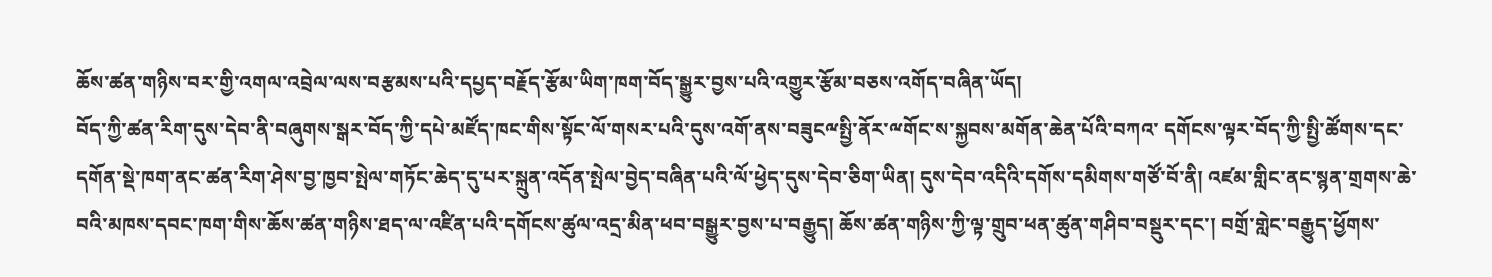ཆོས་ཚན་གཉིས་བར་གྱི་འགལ་འབྲེལ་ལས་བརྩམས་པའི་དཔྱད་བརྗོད་རྩོམ་ཡིག་ཁག་བོད་སྒྱུར་བྱས་པའི་འགྱུར་རྩོམ་བཅས་འགོད་བཞིན་ཡོད།
བོད་ཀྱི་ཚན་རིག་དུས་དེབ་ནི་བཞུགས་སྒར་བོད་ཀྱི་དཔེ་མཛོད་ཁང་གིས་སྟོང་ལོ་གསར་པའི་དུས་འགོ་ནས་བཟུངྋསྤྱི་ནོར་ྋགོང་ས་སྐྱབས་མགོན་ཆེན་པོའི་བཀའ་ དགོངས་ལྟར་བོད་ཀྱི་སྤྱི་ཚོགས་དང་དགོན་སྡེ་ཁག་ནང་ཚན་རིག་ཤེས་བྱ་ཁྱབ་སྤེལ་གཏོང་ཆེད་དུ་པར་སྐྲུན་འདོན་སྤེལ་བྱེད་བཞིན་པའི་ལོ་ཕྱེད་དུས་དེབ་ཅིག་ཡིན། དུས་དེབ་འདིའི་དགོས་དམིགས་གཙོ་བོ་ནི། འཛམ་གླིང་ནང་སྙན་གྲགས་ཆེ་བའི་མཁས་དབང་ཁག་གིས་ཆོས་ཚན་གཉིས་ཐད་ལ་འཛིན་པའི་དགོངས་ཚུལ་འདྲ་མིན་ཕབ་བསྒྱུར་བྱས་པ་བརྒྱུད། ཆོས་ཚན་གཉིས་ཀྱི་ལྟ་གྲུབ་ཕན་ཚུན་གཤིབ་བསྡུར་དང་། བགྲོ་གླེང་བརྒྱུད་ཕྱོགས་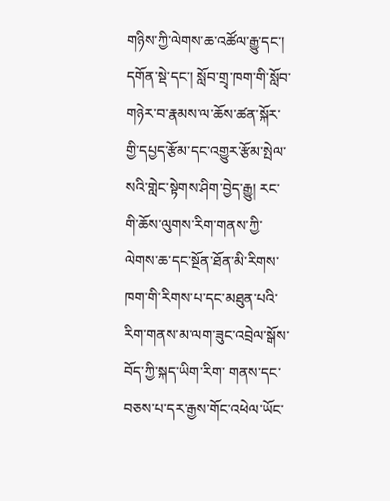གཉིས་ཀྱི་ལེགས་ཆ་འཚོལ་རྒྱུ་དང་། དགོན་སྡེ་དང་། སློབ་གྲྭ་ཁག་གི་སློབ་གཉེར་བ་རྣམས་ལ་ཆོས་ཚན་སྐོར་གྱི་དཔྱད་རྩོམ་དང་འགྱུར་རྩོམ་སྤེལ་སའི་གླེང་སྟེགས་ཤིག་བྱེད་རྒྱུ། རང་གི་ཆོས་ལུགས་རིག་གནས་ཀྱི་ལེགས་ཆ་དང་སྔོན་ཐོན་མི་རིགས་ཁག་གི་རིགས་པ་དང་མཐུན་པའི་རིག་གནས་མ་ལག་ཟུང་འབྲེལ་སྒོས་བོད་ཀྱི་སྐད་ཡིག་རིག་ གནས་དང་བཅས་པ་དར་རྒྱས་གོང་འཕེལ་ཡོང་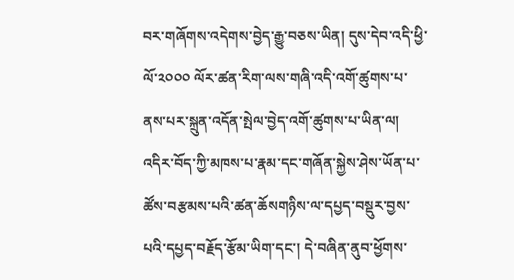བར་གཞོགས་འདེགས་བྱེད་རྒྱུ་བཅས་ཡིན། དུས་དེབ་འདི་ཕྱི་ལོ་༢༠༠༠ ལོར་ཚན་རིག་ལས་གཞི་འདི་འགོ་ཚུགས་པ་ནས་པར་སྐྲུན་འདོན་སྤེལ་བྱེད་འགོ་ཚུགས་པ་ཡིན་ལ། འདིར་བོད་ཀྱི་མཁས་པ་རྣམ་དང་གཞོན་སྐྱེས་ཤེས་ཡོན་པ་ཚོས་བརྩམས་པའི་ཚན་ཆོསགཉིས་ལ་དཔྱད་བསྡུར་བྱས་པའི་དཔྱད་བརྗོད་རྩོམ་ཡིག་དང་། དེ་བཞིན་ནུབ་ཕྱོགས་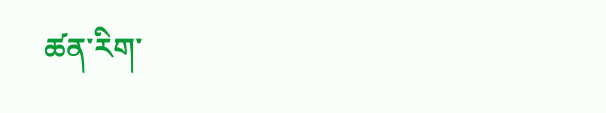ཚན་རིག་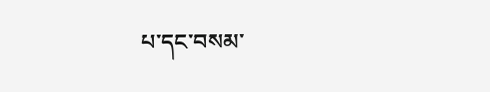པ་དང་བསམ་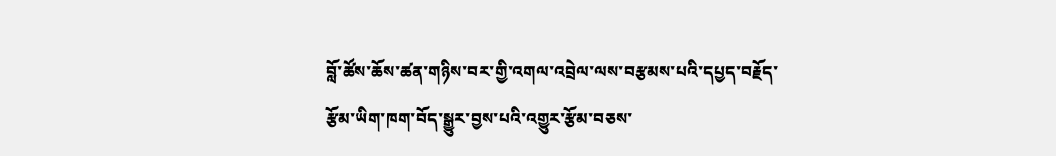བློ་ཚོས་ཆོས་ཚན་གཉིས་བར་གྱི་འགལ་འབྲེལ་ལས་བརྩམས་པའི་དཔྱད་བརྗོད་རྩོམ་ཡིག་ཁག་བོད་སྒྱུར་བྱས་པའི་འགྱུར་རྩོམ་བཅས་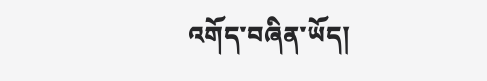འགོད་བཞིན་ཡོད།